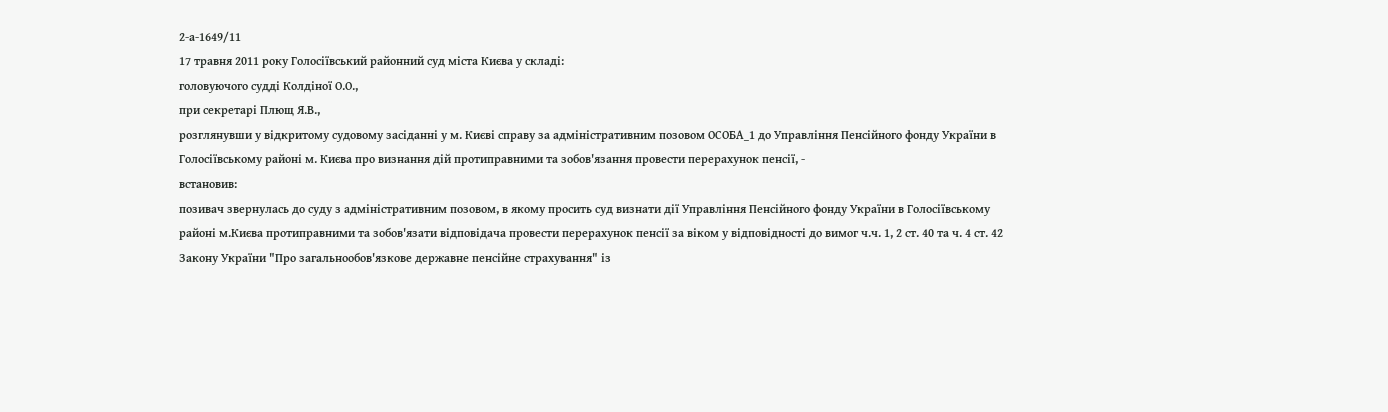2-а-1649/11
17 травня 2011 року Голосіївський районний суд міста Києва у складі:
головуючого судді Колдіної О.О.,
при секретарі Плющ Я.В.,
розглянувши у відкритому судовому засіданні у м. Києві справу за адміністративним позовом ОСОБА_1 до Управління Пенсійного фонду України в Голосіївському районі м. Києва про визнання дій протиправними та зобов'язання провести перерахунок пенсії, -
встановив:
позивач звернулась до суду з адміністративним позовом, в якому просить суд визнати дії Управління Пенсійного фонду України в Голосіївському районі м.Києва протиправними та зобов'язати відповідача провести перерахунок пенсії за віком у відповідності до вимог ч.ч. 1, 2 ст. 40 та ч. 4 ст. 42 Закону України "Про загальнообов'язкове державне пенсійне страхування" із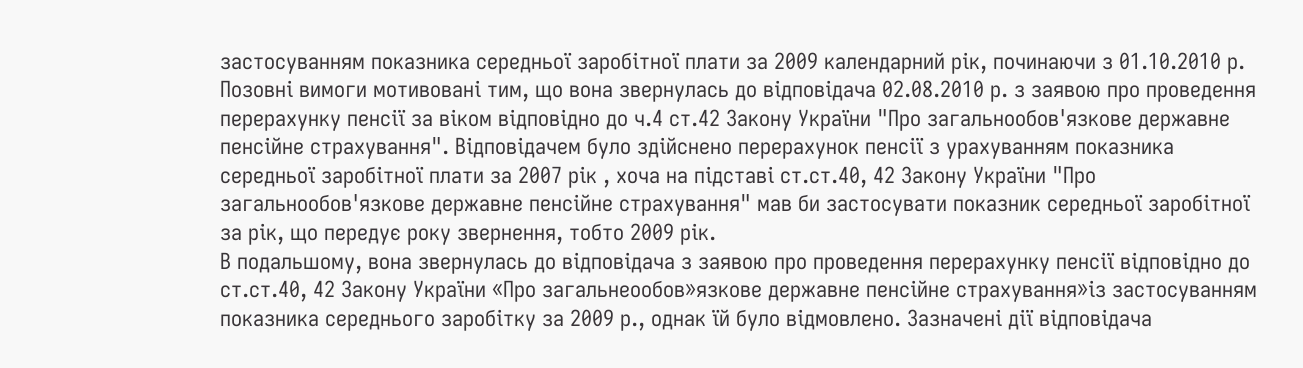застосуванням показника середньої заробітної плати за 2009 календарний рік, починаючи з 01.10.2010 р.
Позовні вимоги мотивовані тим, що вона звернулась до відповідача 02.08.2010 р. з заявою про проведення перерахунку пенсії за віком відповідно до ч.4 ст.42 Закону України "Про загальнообов'язкове державне пенсійне страхування". Відповідачем було здійснено перерахунок пенсії з урахуванням показника середньої заробітної плати за 2007 рік , хоча на підставі ст.ст.40, 42 Закону України "Про загальнообов'язкове державне пенсійне страхування" мав би застосувати показник середньої заробітної за рік, що передує року звернення, тобто 2009 рік.
В подальшому, вона звернулась до відповідача з заявою про проведення перерахунку пенсії відповідно до ст.ст.40, 42 Закону України «Про загальнеообов»язкове державне пенсійне страхування»із застосуванням показника середнього заробітку за 2009 р., однак їй було відмовлено. Зазначені дії відповідача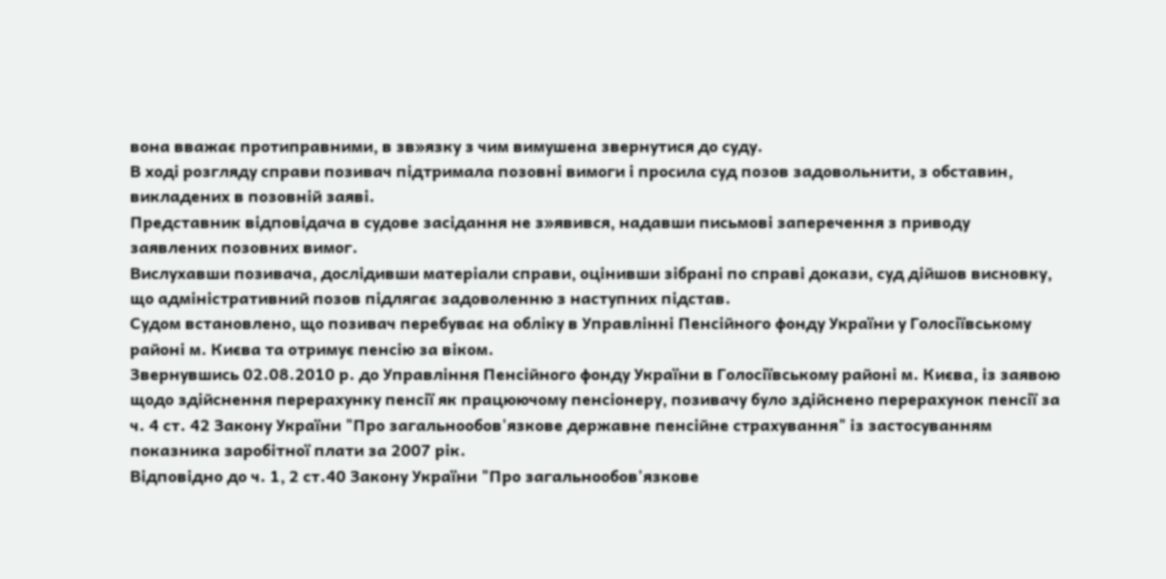вона вважає протиправними, в зв»язку з чим вимушена звернутися до суду.
В ході розгляду справи позивач підтримала позовні вимоги і просила суд позов задовольнити, з обставин, викладених в позовній заяві.
Представник відповідача в судове засідання не з»явився, надавши письмові заперечення з приводу заявлених позовних вимог.
Вислухавши позивача, дослідивши матеріали справи, оцінивши зібрані по справі докази, суд дійшов висновку, що адміністративний позов підлягає задоволенню з наступних підстав.
Судом встановлено, що позивач перебуває на обліку в Управлінні Пенсійного фонду України у Голосіївському районі м. Києва та отримує пенсію за віком.
Звернувшись 02.08.2010 р. до Управління Пенсійного фонду України в Голосіївському районі м. Києва, із заявою щодо здійснення перерахунку пенсії як працюючому пенсіонеру, позивачу було здійснено перерахунок пенсії за ч. 4 ст. 42 Закону України "Про загальнообов'язкове державне пенсійне страхування" із застосуванням показника заробітної плати за 2007 рік.
Відповідно до ч. 1, 2 ст.40 Закону України "Про загальнообов'язкове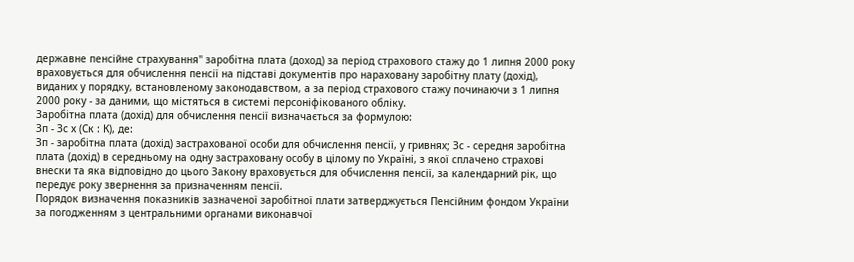державне пенсійне страхування" заробітна плата (доход) за період страхового стажу до 1 липня 2000 року враховується для обчислення пенсії на підставі документів про нараховану заробітну плату (дохід), виданих у порядку, встановленому законодавством, а за період страхового стажу починаючи з 1 липня 2000 року - за даними, що містяться в системі персоніфікованого обліку.
Заробітна плата (дохід) для обчислення пенсії визначається за формулою:
Зп - Зс х (Ск : К), де:
Зп - заробітна плата (дохід) застрахованої особи для обчислення пенсії, у гривнях; Зс - середня заробітна плата (дохід) в середньому на одну застраховану особу в цілому по Україні, з якої сплачено страхові внески та яка відповідно до цього Закону враховується для обчислення пенсії, за календарний рік, що передує року звернення за призначенням пенсії.
Порядок визначення показників зазначеної заробітної плати затверджується Пенсійним фондом України за погодженням з центральними органами виконавчої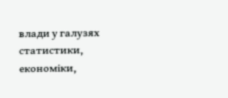влади у галузях статистики, економіки,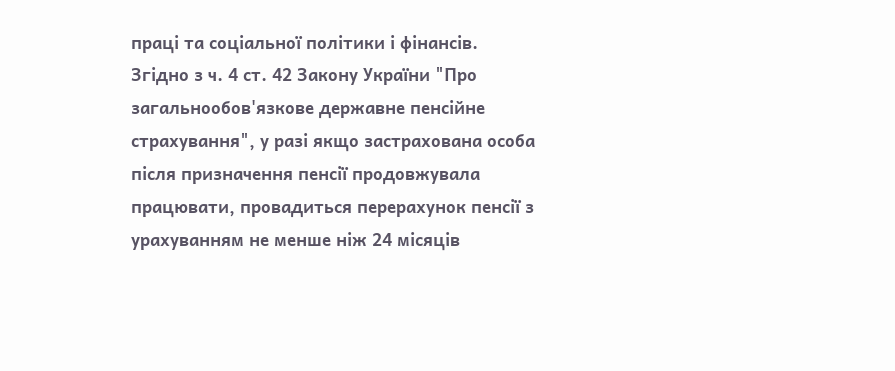праці та соціальної політики і фінансів.
Згідно з ч. 4 ст. 42 Закону України "Про загальнообов'язкове державне пенсійне страхування", у разі якщо застрахована особа після призначення пенсії продовжувала працювати, провадиться перерахунок пенсії з урахуванням не менше ніж 24 місяців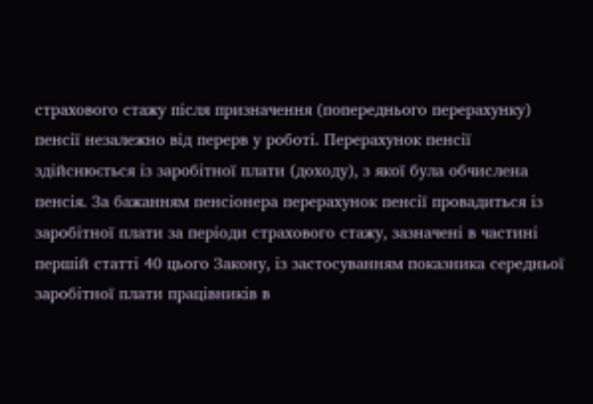страхового стажу після призначення (попереднього перерахунку) пенсії незалежно від перерв у роботі. Перерахунок пенсії здійснюється із заробітної плати (доходу), з якої була обчислена пенсія. За бажанням пенсіонера перерахунок пенсії провадиться із заробітної плати за періоди страхового стажу, зазначені в частині першій статті 40 цього Закону, із застосуванням показника середньої заробітної плати працівників в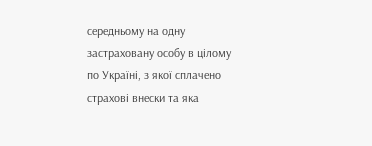середньому на одну застраховану особу в цілому по Україні, з якої сплачено страхові внески та яка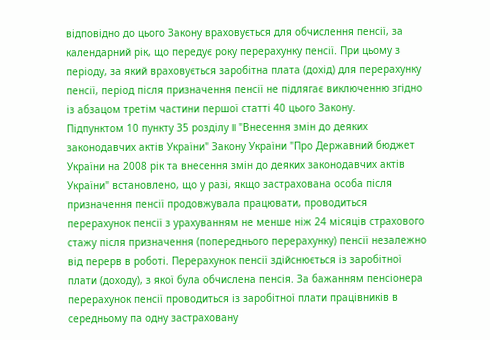відповідно до цього Закону враховується для обчислення пенсії, за календарний рік, що передує року перерахунку пенсії. При цьому з періоду, за який враховується заробітна плата (дохід) для перерахунку пенсії, період після призначення пенсії не підлягає виключенню згідно із абзацом третім частини першої статті 40 цього Закону.
Підпунктом 10 пункту 35 розділу II "Внесення змін до деяких законодавчих актів України" Закону України "Про Державний бюджет України на 2008 рік та внесення змін до деяких законодавчих актів України" встановлено, що у разі, якщо застрахована особа після призначення пенсії продовжувала працювати, проводиться перерахунок пенсії з урахуванням не менше ніж 24 місяців страхового стажу після призначення (попереднього перерахунку) пенсії незалежно від перерв в роботі. Перерахунок пенсії здійснюється із заробітної плати (доходу), з якої була обчислена пенсія. За бажанням пенсіонера перерахунок пенсії проводиться із заробітної плати працівників в середньому па одну застраховану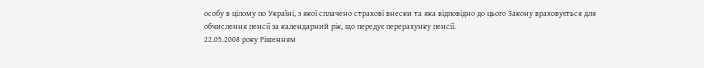особу в цілому по Україні, з якої сплачено страхові внески та яка відповідно до цього Закону враховується для обчислення пенсії за календарний рік, що передує перерахунку пенсії.
22.05.2008 року Рішенням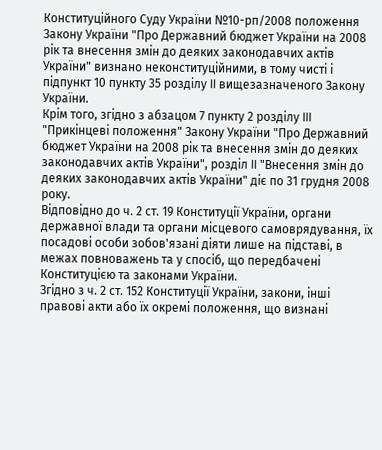Конституційного Суду України №10-рп/2008 положення Закону України "Про Державний бюджет України на 2008 рік та внесення змін до деяких законодавчих актів України" визнано неконституційними, в тому чисті і підпункт 10 пункту 35 розділу II вищезазначеного Закону України.
Крім того, згідно з абзацом 7 пункту 2 розділу III "Прикінцеві положення" Закону України "Про Державний бюджет України на 2008 рік та внесення змін до деяких законодавчих актів України", розділ II "Внесення змін до деяких законодавчих актів України" діє по 31 грудня 2008 року.
Відповідно до ч. 2 ст. 19 Конституції України, органи державної влади та органи місцевого самоврядування, їх посадові особи зобов'язані діяти лише на підставі, в межах повноважень та у спосіб, що передбачені Конституцією та законами України.
Згідно з ч. 2 ст. 152 Конституції України, закони, інші правові акти або їх окремі положення, що визнані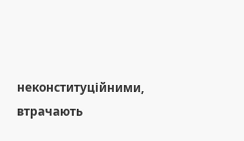неконституційними, втрачають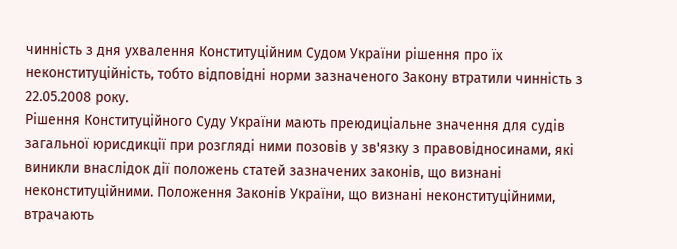чинність з дня ухвалення Конституційним Судом України рішення про їх неконституційність, тобто відповідні норми зазначеного Закону втратили чинність з 22.05.2008 року.
Рішення Конституційного Суду України мають преюдиціальне значення для судів загальної юрисдикції при розгляді ними позовів у зв'язку з правовідносинами, які виникли внаслідок дії положень статей зазначених законів, що визнані неконституційними. Положення Законів України, що визнані неконституційними, втрачають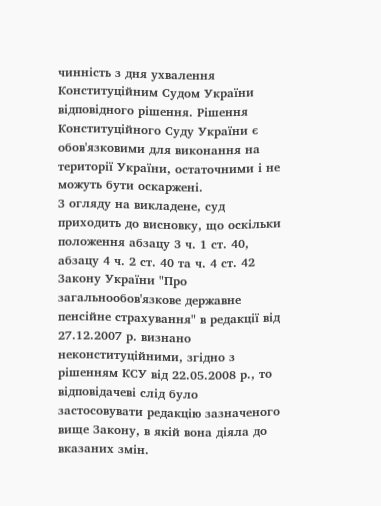чинність з дня ухвалення Конституційним Судом України відповідного рішення. Рішення Конституційного Суду України є обов'язковими для виконання на території України, остаточними і не можуть бути оскаржені.
З огляду на викладене, суд приходить до висновку, що оскільки положення абзацу 3 ч. 1 ст. 40, абзацу 4 ч. 2 ст. 40 та ч. 4 ст. 42 Закону України "Про загальнообов'язкове державне пенсійне страхування" в редакції від 27.12.2007 р. визнано неконституційними, згідно з рішенням КСУ від 22.05.2008 р., то відповідачеві слід було застосовувати редакцію зазначеного вище Закону, в якій вона діяла до вказаних змін.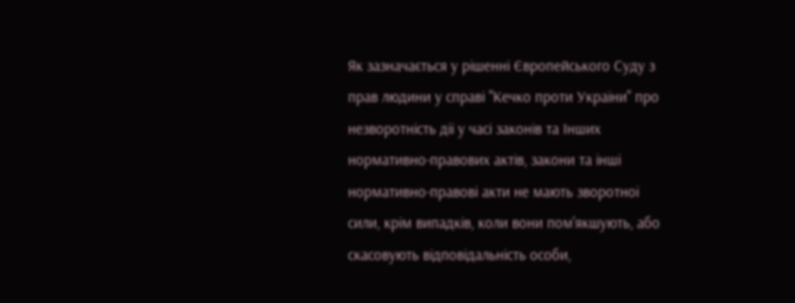Як зазначається у рішенні Європейського Суду з прав людини у справі "Кечко проти України" про незворотність дії у часі законів та Інших нормативно-правових актів, закони та інші нормативно-правові акти не мають зворотної сили, крім випадків, коли вони пом'якшують, або скасовують відповідальність особи,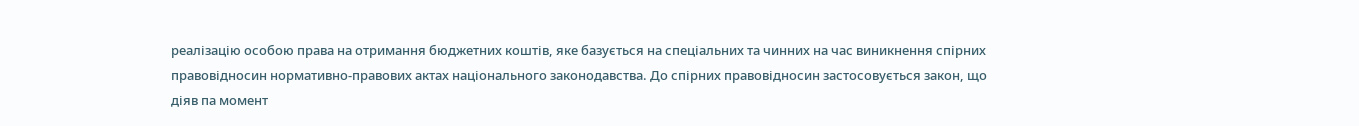реалізацію особою права на отримання бюджетних коштів, яке базується на спеціальних та чинних на час виникнення спірних правовідносин нормативно-правових актах національного законодавства. До спірних правовідносин застосовується закон, що діяв па момент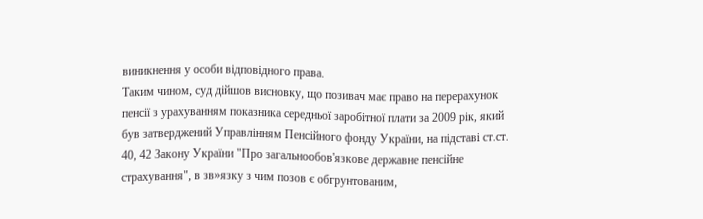виникнення у особи відповідного права.
Таким чином, суд дійшов висновку, що позивач має право на перерахунок пенсії з урахуванням показника середньої заробітної плати за 2009 рік, який був затверджений Управлінням Пенсійного фонду України, на підставі ст.ст. 40, 42 Закону України "Про загальнообов'язкове державне пенсійне страхування", в зв»язку з чим позов є обгрунтованим,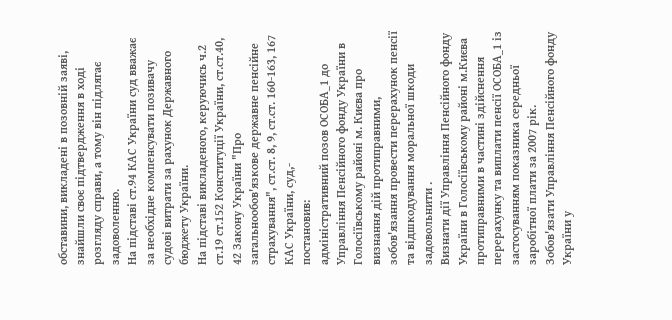обставини, викладені в позовній заяві, знайшли своє підтвердження в ході розгляду справи, а тому він підлягає задоволенню.
На підставі ст.94 КАС України суд вважає за необхідне компенсувати позивачу судові витрати за рахунок Державного бюджету України.
На підставі викладеного, керуючись ч.2 ст.19 ст.152 Конституції України, ст.ст.40, 42 Закону України "Про загальнообов'язкове державне пенсійне страхування", ст.ст. 8, 9, ст.ст. 160-163, 167 КАС України, суд,-
постановив:
адміністративний позов ОСОБА_1 до Управління Пенсійного фонду України в Голосіївському районі м. Києва про визнання дій протиправними, зобов'язання провести перерахунок пенсії та відшкодування моральної шкоди задовольнити .
Визнати дії Управління Пенсійного фонду України в Голосіївському районі м.Києва протиправними в частині здійснення перерахунку та виплати пенсії ОСОБА_1 із застосуванням показника середньої заробітної плати за 2007 рік.
Зобов'язати Управління Пенсійного фонду України у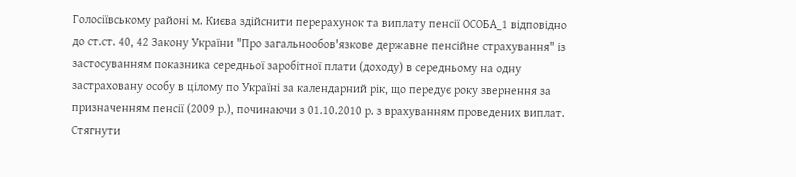Голосіївському районі м. Києва здійснити перерахунок та виплату пенсії ОСОБА_1 відповідно до ст.ст. 40, 42 Закону України "Про загальнообов'язкове державне пенсійне страхування" із застосуванням показника середньої заробітної плати (доходу) в середньому на одну застраховану особу в цілому по Україні за календарний рік, що передує року звернення за призначенням пенсії (2009 р.), починаючи з 01.10.2010 р. з врахуванням проведених виплат.
Стягнути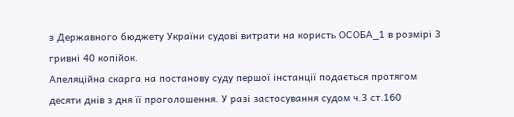з Державного бюджету України судові витрати на користь ОСОБА_1 в розмірі 3 гривні 40 копійок.
Апеляційна скарга на постанову суду першої інстанції подається протягом десяти днів з дня її проголошення. У разі застосування судом ч.3 ст.160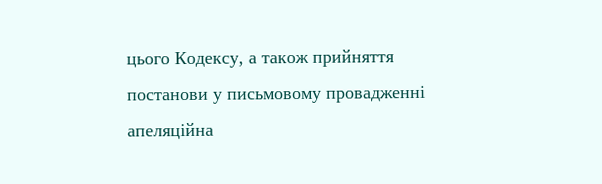цього Кодексу, а також прийняття постанови у письмовому провадженні апеляційна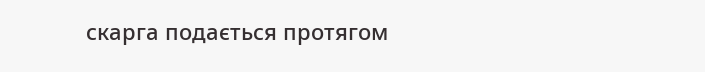скарга подається протягом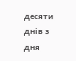десяти днів з дня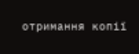отримання копії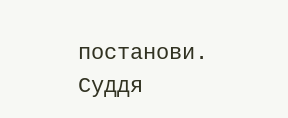постанови.
Суддя